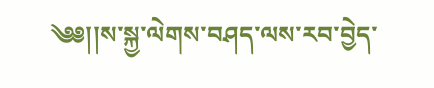༄༅།།ས་སྐྱ་ལེགས་བཤད་ལས་རབ་བྱེད་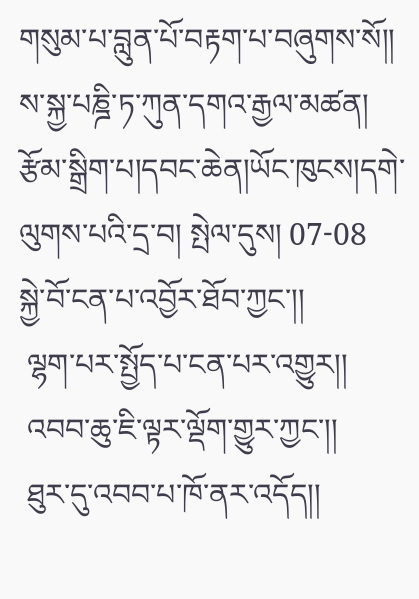གསུམ་པ་བླུན་པོ་བརྟག་པ་བཞུགས་སོ།།
ས་སྐྱ་པཎྜི་ཏ་ཀུན་དགའ་རྒྱལ་མཚན། རྩོམ་སྒྲིག་པ།དབང་ཆེན།ཡོང་ཁུངས།དགེ་ལུགས་པའི་དྲ་བ། སྤེལ་དུས། 07-08
སྐྱེ་བོ་ངན་པ་འབྱོར་ཐོབ་ཀྱང་།།
 ལྷག་པར་སྤྱོད་པ་ངན་པར་འགྱུར།།
 འབབ་ཆུ་ཇི་ལྟར་ལྡོག་གྱུར་ཀྱང་།།
 ཐུར་དུ་འབབ་པ་ཁོ་ནར་འདོད།།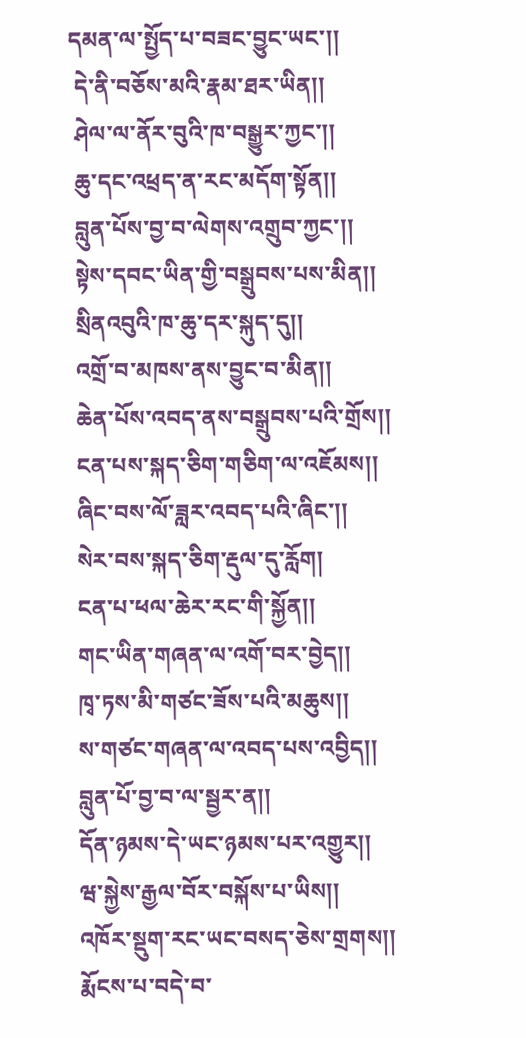དམན་ལ་སྤྱོད་པ་བཟང་བྱུང་ཡང་།།
 དེ་ནི་བཅོས་མའི་རྣམ་ཐར་ཡིན།།
 ཤེལ་ལ་ནོར་བུའི་ཁ་བསྒྱུར་ཀྱང་།།
 ཆུ་དང་འཕྲད་ན་རང་མདོག་སྟོན།།
 བླུན་པོས་བྱ་བ་ལེགས་འགྲུབ་ཀྱང་།།
 སྟེས་དབང་ཡིན་གྱི་བསྒྲུབས་པས་མིན།།
 སྲིནའབུའི་ཁ་ཆུ་དར་སྐུད་དུ།།
 འགྲོ་བ་མཁས་ནས་བྱུང་བ་མིན།།
 ཆེན་པོས་འབད་ནས་བསྒྲུབས་པའི་གྲོས།།
 ངན་པས་སྐད་ཅིག་གཅིག་ལ་འཇོམས།།
 ཞིང་བས་ལོ་ཟླར་འབད་པའི་ཞིང་།།
 སེར་བས་སྐད་ཅིག་རྡུལ་དུ་རློག།
 ངན་པ་ཕལ་ཆེར་རང་གི་སྐྱོན།།
 གང་ཡིན་གཞན་ལ་འགོ་བར་བྱེད།།
 ཁྭ་ཏས་མི་གཙང་ཟོས་པའི་མཆུས།།
 ས་གཙང་གཞན་ལ་འབད་པས་འབྱིད།།
 བླུན་པོ་བྱ་བ་ལ་སྦྱར་ན།།
 དོན་ཉམས་དེ་ཡང་ཉམས་པར་འགྱུར།།
 ཝ་སྐྱེས་རྒྱལ་བོར་བསྐོས་པ་ཡིས།།
 འཁོར་སྡུག་རང་ཡང་བསད་ཅེས་གྲགས།།
 རྨོངས་པ་བདེ་བ་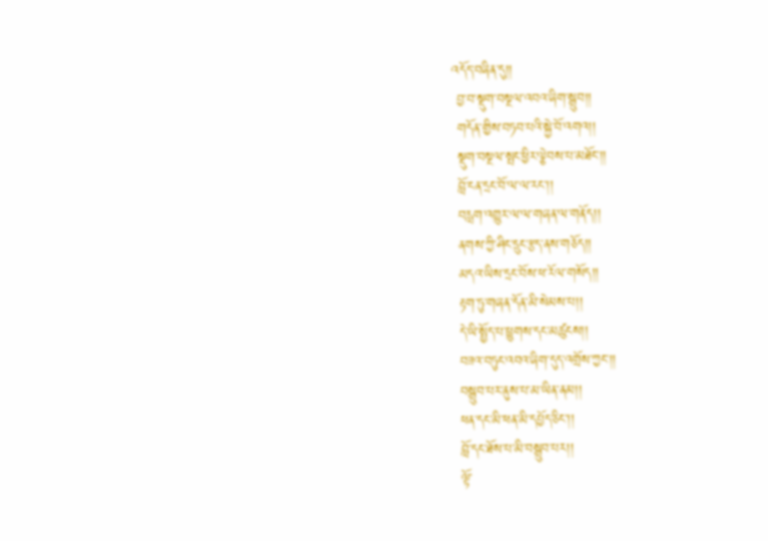འདོད་བཞིན་དུ།།
 བྱ་བ་སྡུག་བསྔལ་འབའ་ཞིག་སྒྲུབ།།
 གདོན་གྱིས་བཏབ་པའི་སྐྱེ་བོ་འགའ།།
 སྡུག་བསྔལ་སྤང་ཕྱིར་ལྕེབས་པ་མཐོང་།།
 བློ་ངན་དྲང་བོ་ལ་ལ་རང་།།
 བརླག་འགྱུར་ལ་ལ་གཞན་ལ་གནོད།།
 ནགས་ཀྱི་ཤིང་དྲུང་རྩད་ནས་གཅོད།།
 མདའ་ཡིས་དྲང་བོས་ཕ་རོལ་གསོད།།
 རྟག་ཏུ་གཞན་དོན་མི་སེམས་པ།།
 དེ་ཡི་སྤྱོད་པ་ཕྱུགས་དང་མཚུངས།།
 བཟའ་བཏུང་འབའ་ཞིག་དུད་འགྲོས་ཀྱང་།།
 བསྒྲུབ་པར་ནུས་པ་མ་ཡིན་ནམ།།
 ཕན་དང་མི་ཕན་མི་དཔྱོད་ཅིང་།།
 བློ་དང་ཐོས་པ་མི་བསྒྲུབ་པར།།
 ལྟོ་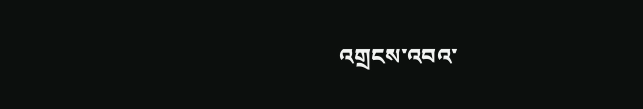འགྲངས་འབའ་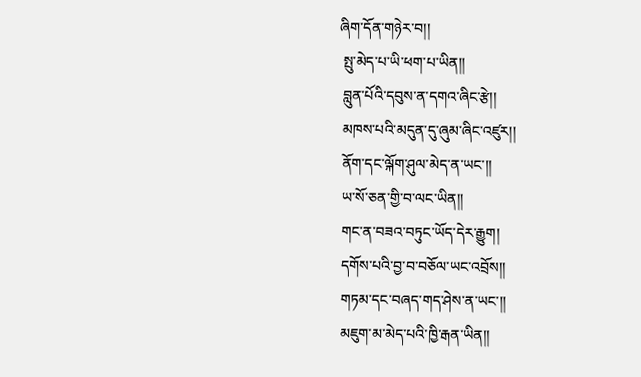ཞིག་དོན་གཉེར་བ།།
 སྤུ་མེད་པ་ཡི་ཕག་པ་ཡིན།།
 བླུན་པོའི་དབུས་ན་དགའ་ཞིང་རྩེ།།
 མཁས་པའི་མདུན་དུ་ཞུམ་ཞིང་འཛུར།།
 ནོག་དང་ལྐོག་ཤུལ་མེད་ན་ཡང་།།
 ཡ་སོ་ཅན་གྱི་བ་ལང་ཡིན།།
 གང་ན་བཟའ་བཏུང་ཡོད་དེར་རྒྱུག།
 དགོས་པའི་བྱ་བ་བཅོལ་ཡང་འབྲོས།།
 གཏམ་དང་བཞད་གད་ཤེས་ན་ཡང་།།
 མཇུག་མ་མེད་པའི་ཁྱི་རྒན་ཡིན།།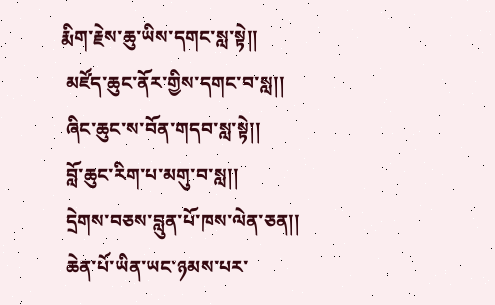རྨིག་རྗེས་ཆུ་ཡིས་དགང་སླ་སྟེ།།
 མཛོད་ཆུང་ནོར་གྱིས་དགང་བ་སླ།།
 ཞིང་ཆུང་ས་བོན་གདབ་སླ་སྟེ།།
 བློ་ཆུང་རིག་པ་མགུ་བ་སླ།།
 དྲེགས་བཅས་བླུན་པོ་ཁས་ལེན་ཅན།།
 ཆེན་པོ་ཡིན་ཡང་ཉམས་པར་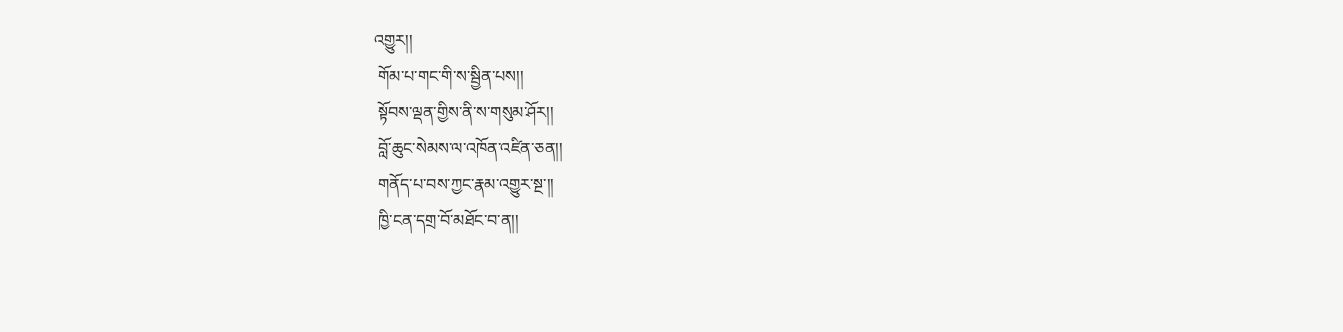འགྱུར།།
 གོམ་པ་གང་གི་ས་སྦྱིན་པས།།
 སྟོབས་ལྡན་གྱིས་ནི་ས་གསུམ་ཤོར།།
 བློ་ཆུང་སེམས་ལ་འཁོན་འཛིན་ཅན།།
 གནོད་པ་བས་ཀྱང་རྣམ་འགྱུར་སྔ་།།
 ཁྱི་ངན་དགྲ་བོ་མཐོང་བ་ན།།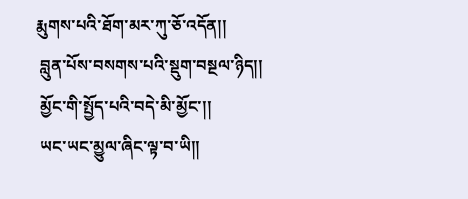རྨུགས་པའི་ཐོག་མར་ཀུ་ཅོ་འདོན།།
 བླུན་པོས་བསགས་པའི་སྡུག་བསྔལ་ཉིད།།
 མྱོང་གི་སྤྱོད་པའི་བདེ་མི་མྱོང་།།
 ཡང་ཡང་མྱུལ་ཞིང་ལྟ་བ་ཡི།།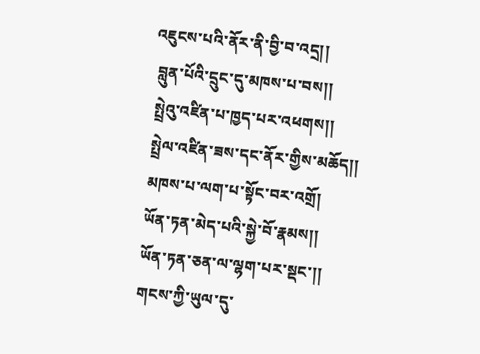འཇུངས་པའི་ནོར་ནི་བྱི་བ་འདྲ།།
 བླུན་པོའི་དྲུང་དུ་མཁས་པ་བས།།
 སྤྲེའུ་འཛིན་པ་ཁྱད་པར་འཕགས།།
 སྤྲེལ་འཛིན་ཟས་དང་ནོར་གྱིས་མཆོད།།
 མཁས་པ་ལག་པ་སྟོང་བར་འགྲོ།
 ཡོན་ཏན་མེད་པའི་སྐྱེ་བོ་རྣམས།།
 ཡོན་ཏན་ཅན་ལ་ལྷག་པར་སྡང་།།
 གངས་ཀྱི་ཡུལ་དུ་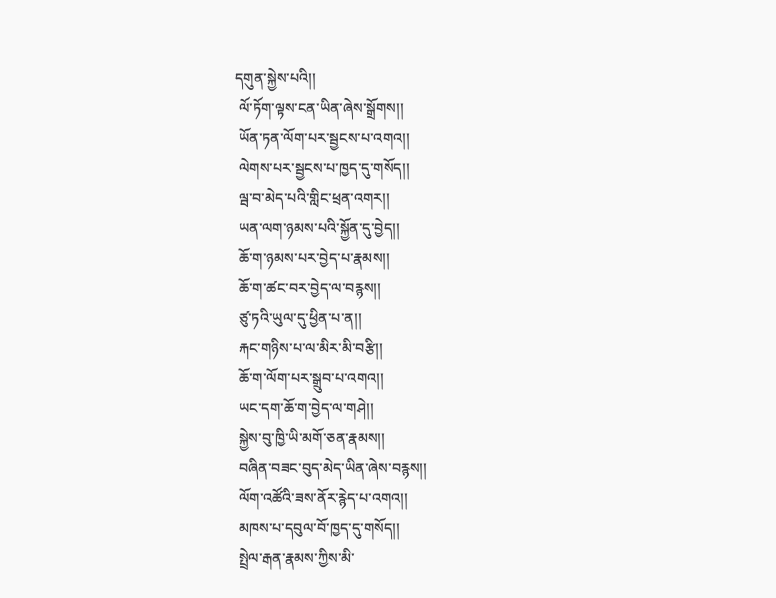དགུན་སྐྱེས་པའི།།
 ལོ་ཏོག་ལྟས་ངན་ཡིན་ཞེས་སྒྲོགས།།
 ཡོན་ཏན་ལོག་པར་སྦྱངས་པ་འགའ།།
 ལེགས་པར་སྦྱངས་པ་ཁྱད་དུ་གསོད།།
 ལྦ་བ་མེད་པའི་གླིང་ཕྲན་འགར།།
 ཡན་ལག་ཉམས་པའི་སྐྱོན་དུ་བྱེད།།
 ཆོ་ག་ཉམས་པར་བྱེད་པ་རྣམས།།
 ཆོ་ག་ཚང་བར་བྱེད་ལ་བརྙས།།
 ཙུ་ཏའི་ཡུལ་དུ་ཕྱིན་པ་ན།།
 རྐང་གཉིས་པ་ལ་མིར་མི་བརྩི།།
 ཆོ་ག་ལོག་པར་སྒྲུབ་པ་འགའ།།
 ཡང་དག་ཆོ་ག་བྱེད་ལ་གཤེ།།
 སྐྱེས་བུ་ཁྱི་ཡི་མགོ་ཅན་རྣམས།།
 བཞིན་བཟང་བུད་མེད་ཡིན་ཞེས་བརྙས།།
 ལོག་འཚོའི་ཟས་ནོར་རྙེད་པ་འགའ།།
 མཁས་པ་དབུལ་བོ་ཁྱད་དུ་གསོད།།
 སྤྲེལ་རྒན་རྣམས་ཀྱིས་མི་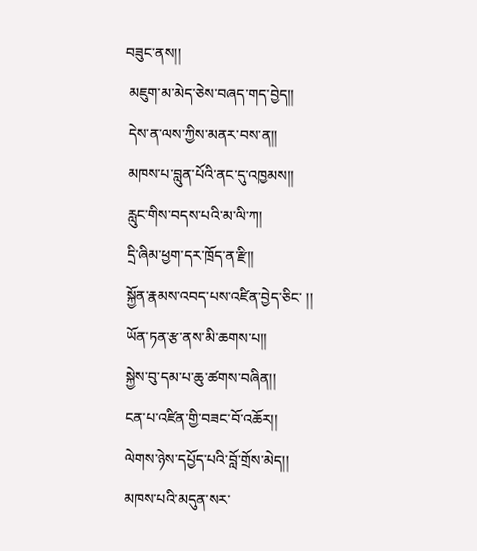བཟུང་ནས།།
 མཇུག་མ་མེད་ཅེས་བཞད་གད་བྱེད།།
 དེས་ན་ལས་ཀྱིས་མནར་བས་ན།།
 མཁས་པ་བླུན་པོའི་ནང་དུ་འཁྱམས།།
 རླུང་གིས་བདས་པའི་མ་ལི་ཀ།
 དྲི་ཞིམ་ཕྱག་དར་ཁྲོད་ན་རྫི།།
 སྐྱོན་རྣམས་འབད་པས་འཛིན་བྱེད་ཅིང་ །།
 ཡོན་ཏན་རྩ་ནས་མི་ཆགས་པ།།
 སྐྱེས་བུ་དམ་པ་ཆུ་ཚགས་བཞིན།།
 ངན་པ་འཛིན་གྱི་བཟང་བོ་འཆོར།།
 ལེགས་ཉེས་དཔྱོད་པའི་བློ་གྲོས་མེད།།
 མཁས་པའི་མདུན་སར་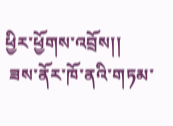ཕྱིར་ཕྱོགས་འབྲོས།།
 ཟས་ནོར་ཁོ་ནའི་གཏམ་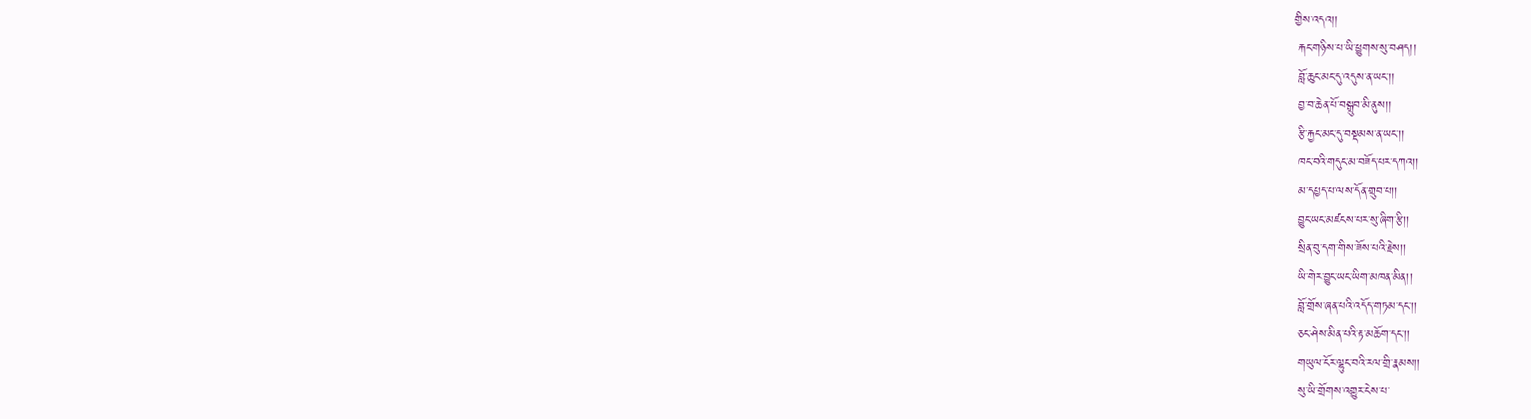གྱིས་འདའ།།
 རྐང་གཉིས་པ་ཡི་ཕྱུགས་སུ་བཤད།།
 བློ་ཆུང་མང་དུ་འདུས་ན་ཡང་།།
 བྱ་བ་ཆེན་པོ་བསྒྲུབ་མི་ནུས།།
 རྩི་རྐྱང་མང་དུ་བསྡམས་ན་ཡང་།།
 ཁང་བའི་གདུང་མ་བཟོད་པར་དཀའ།།
 མ་དཔྱད་པ་ལས་དོན་གྲུབ་པ།།
 བྱུང་ཡང་མཛངས་པར་སུ་ཞིག་རྩི།།
 སྲིན་བུ་དག་གིས་ཟོས་པའི་རྗེས།།
 ཡི་གེར་བྱུང་ཡང་ཡིག་མཁན་མིན།།
 བློ་གྲོས་ཞན་པའི་འདོད་གཏམ་དང་།།
 ཅང་ཤེས་མིན་པའི་རྟ་མཆོག་དང་།།
 གཡུལ་ངོར་ལྷུང་བའི་རལ་གྲི་རྣམས།།
 སུ་ཡི་གྲོགས་འགྱུར་ངེས་པ་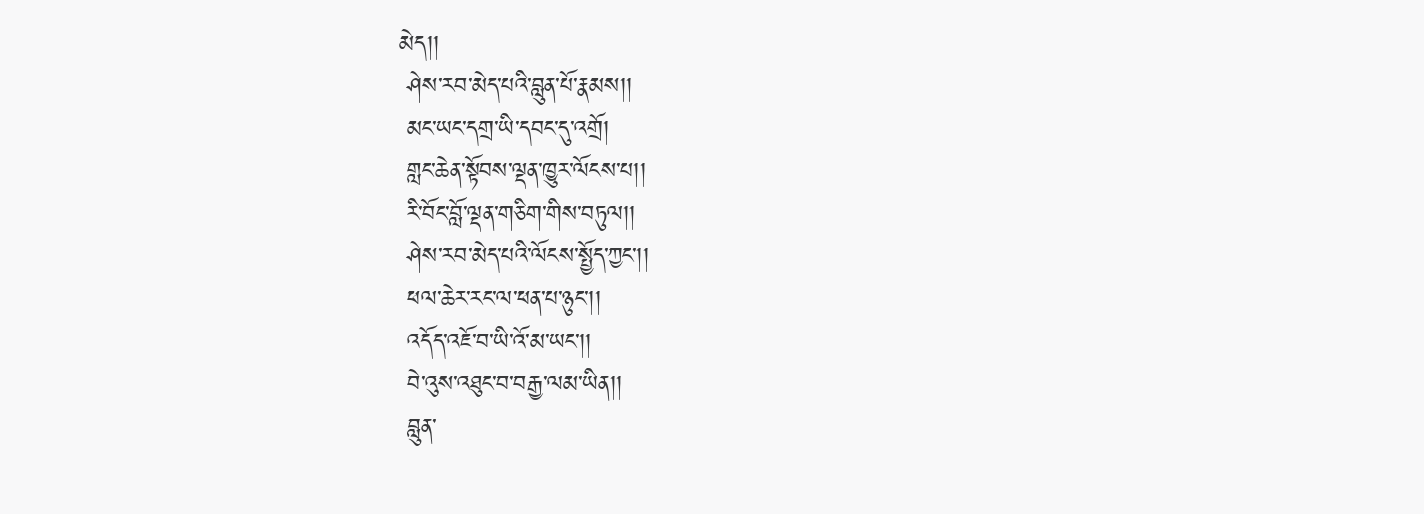མེད།།
 ཤེས་རབ་མེད་པའི་བླུན་པོ་རྣམས།།
 མང་ཡང་དགྲ་ཡི་དབང་དུ་འགྲོ།
 གླང་ཆེན་སྟོབས་ལྡན་ཁྱུར་ལོངས་པ།།
 རི་བོང་བློ་ལྡན་གཅིག་གིས་བཏུལ།།
 ཤེས་རབ་མེད་པའི་ལོངས་སྤྱོད་ཀྱང་།།
 ཕལ་ཆེར་རང་ལ་ཕན་པ་ཉུང་།།
 འདོད་འཇོ་བ་ཡི་འོ་མ་ཡང་།།
 བེ་འུས་འཐུང་བ་བརྒྱ་ལམ་ཡིན།།
 བླུན་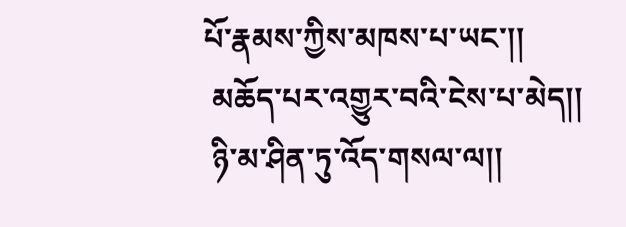པོ་རྣམས་ཀྱིས་མཁས་པ་ཡང་།།
 མཆོད་པར་འགྱུར་བའི་ངེས་པ་མེད།།
 ཉི་མ་ཤིན་ཏུ་འོད་གསལ་ལ།།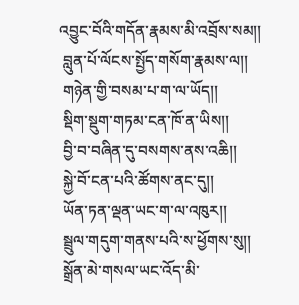འབྱུང་བོའི་གདོན་རྣམས་མི་འབྲོས་སམ།།
 བླུན་པོ་ལོངས་སྤྱོད་གསོག་རྣམས་ལ།།
 གཉེན་གྱི་བསམ་པ་ག་ལ་ཡོད།།
 སྡིག་སྡུག་གཏམ་ངན་ཁོ་ན་ཡིས།།
 བྱི་བ་བཞིན་དུ་བསགས་ནས་འཆི།།
 སྐྱེ་བོ་ངན་པའི་ཚོགས་ནང་དུ།།
 ཡོན་ཏན་ལྡན་ཡང་ག་ལ་འཁུར།།
 སྦྲུལ་གདུག་གནས་པའི་ས་ཕྱོགས་སུ།།
 སྒྲོན་མེ་གསལ་ཡང་འོད་མི་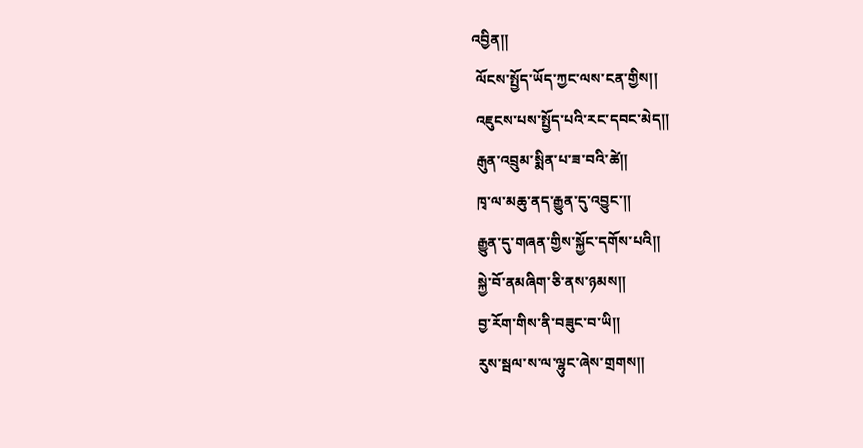འབྱིན།།
 ལོངས་སྤྱོད་ཡོད་ཀྱང་ལས་ངན་གྱིས།།
 འཇུངས་པས་སྤྱོད་པའི་རང་དབང་མེད།།
 རྒུན་འབྲུམ་སྨིན་པ་ཟ་བའི་ཚེ།།
 ཁྭ་ལ་མཆུ་ནད་རྒྱུན་དུ་འབྱུང་།།
 རྒྱུན་དུ་གཞན་གྱིས་སྐྱོང་དགོས་པའི།།
 སྐྱེ་བོ་ནམཞིག་ཅི་ནས་ཉམས།།
 བྱ་རོག་གིས་ནི་བཟུང་བ་ཡི།།
 རུས་སྦལ་ས་ལ་ལྷུང་ཞེས་གྲགས།།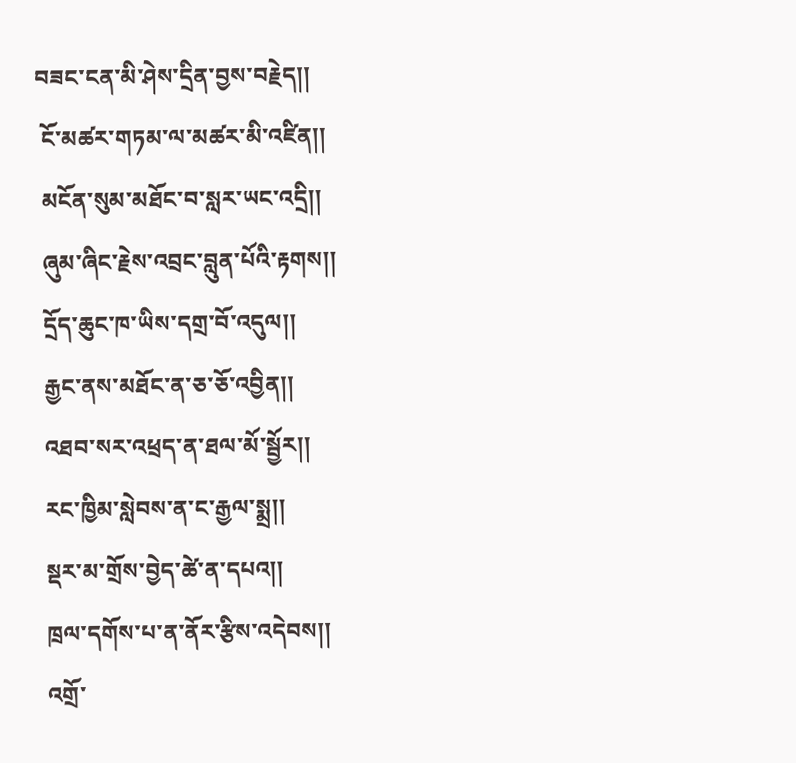བཟང་ངན་མི་ཤེས་དྲིན་བྱས་བརྗེད།།
 ངོ་མཚར་གཏམ་ལ་མཚར་མི་འཛིན།།
 མངོན་སུམ་མཐོང་བ་སླར་ཡང་འདྲི།།
 ཞུམ་ཞིང་རྗེས་འབྲང་བླུན་པོའི་རྟགས།།
 དྲོད་ཆུང་ཁ་ཡིས་དགྲ་བོ་འདུལ།།
 རྒྱང་ནས་མཐོང་ན་ཅ་ཅོ་འབྱིན།།
 འཐབ་སར་འཕྲད་ན་ཐལ་མོ་སྦྱོར།།
 རང་ཁྱིམ་སླེབས་ན་ང་རྒྱལ་སྨྲ།།
 སྡར་མ་གྲོས་བྱེད་ཚེ་ན་དཔའ།།
 ཁྲལ་དགོས་པ་ན་ནོར་རྩིས་འདེབས།།
 འགྲོ་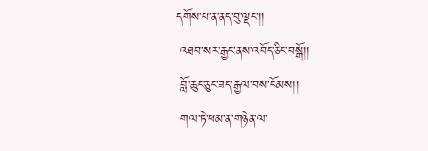དགོས་པ་ན་ནད་བུ་ལྡང་།།
 འཐབ་སར་རྒྱང་ནས་འབོད་ཅིང་བསྒོ།།
 བློ་ཆུང་ཅུང་ཟད་རྒྱལ་བས་ངོམས།།
 གལ་ཏེ་ཕམ་ན་གཉེན་ལ་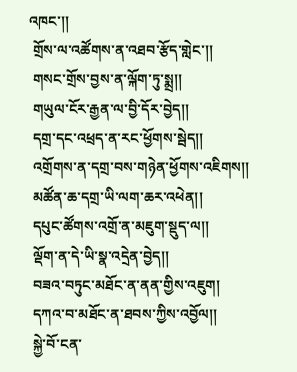འཁང་།།
 གྲོས་ལ་འཚོགས་ན་འཐབ་རྩོད་གླེང་།།
 གསང་གྲོས་བྱས་ན་ལྐོག་ཏུ་སྨྲ།།
 གཡུལ་ངོར་རྒྱན་ལ་བྱི་དོར་བྱེད།།
 དགྲ་དང་འཕྲད་ན་རང་ཕྱོགས་སྦེད།།
 འགྲོགས་ན་དགྲ་བས་གཉེན་ཕྱོགས་འཇིགས།།
 མཚོན་ཆ་དགྲ་ཡི་ལག་ཆར་འཕེན།།
 དཔུང་ཚོགས་འགྲོ་ན་མཇུག་སྡུད་ལ།།
 ལྡོག་ན་དེ་ཡི་སྣ་འདྲེན་བྱེད།།
 བཟའ་བཏུང་མཐོང་ན་ནན་གྱིས་འཇུག།
 དཀའ་བ་མཐོང་ན་ཐབས་ཀྱིས་འབྱོལ།།
 སྐྱེ་བོ་ངན་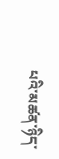པའི་མཚན་ཉིད་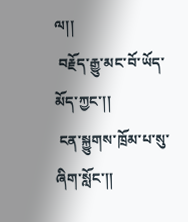ལ།།
 བརྗོད་རྒྱུ་མང་བོ་ཡོད་མོད་ཀྱང་།།
 ངན་སྐྱུགས་ཁྲོམ་པ་སུ་ཞིག་སློང་།།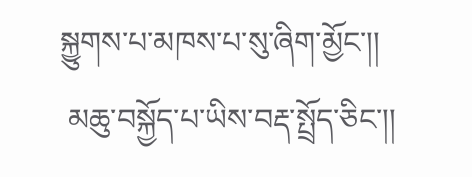སྐྱུགས་པ་མཁས་པ་སུ་ཞིག་མྱོང་།།
 མཆུ་བསྐྱོད་པ་ཡིས་བརྡ་སྤྲོད་ཅིང་།།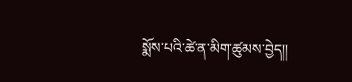སྨོས་པའི་ཚེ་ན་མིག་ཚུམས་བྱེད།།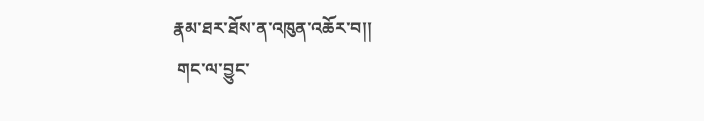རྣམ་ཐར་ཐོས་ན་འཁུན་འཆོར་བ།།
 གང་ལ་བྱུང་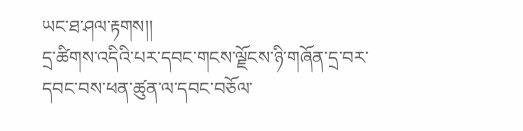ཡང་ཐ་ཤལ་རྟགས།།
དྲ་ཚིགས་འདིའི་པར་དབང་གངས་ལྗོངས་ཉི་གཞོན་དྲ་བར་དབང་བས་ཕན་ཚུན་ལ་དབང་བཅོལ་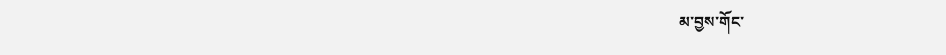མ་བྱས་གོང་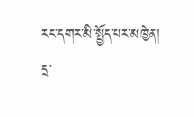རང་དགར་མི་སྤྱོད་པར་མཁྱེན།
དྲ་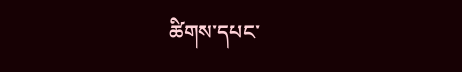ཚིགས་དཔང་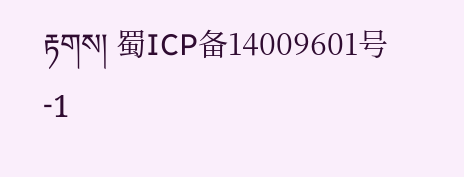རྟགས། 蜀ICP备14009601号-1